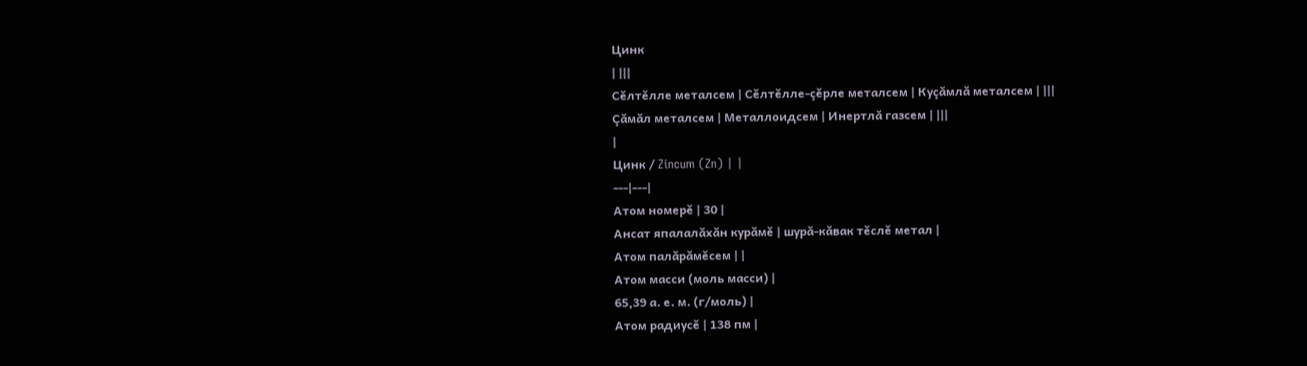Цинк
| |||
Сĕлтĕлле металсем | Сĕлтĕлле-çĕрле металсем | Куçăмлă металсем | |||
Çăмăл металсем | Металлоидсем | Инертлă газсем | |||
|
Цинк / Zincum (Zn) | |
---|---|
Атом номерĕ | 30 |
Ансат япалалăхăн курăмĕ | шурă-кăвак тĕслĕ метал |
Атом палăрăмĕсем | |
Атом масси (моль масси) |
65,39 а. е. м. (г/моль) |
Атом радиусĕ | 138 пм |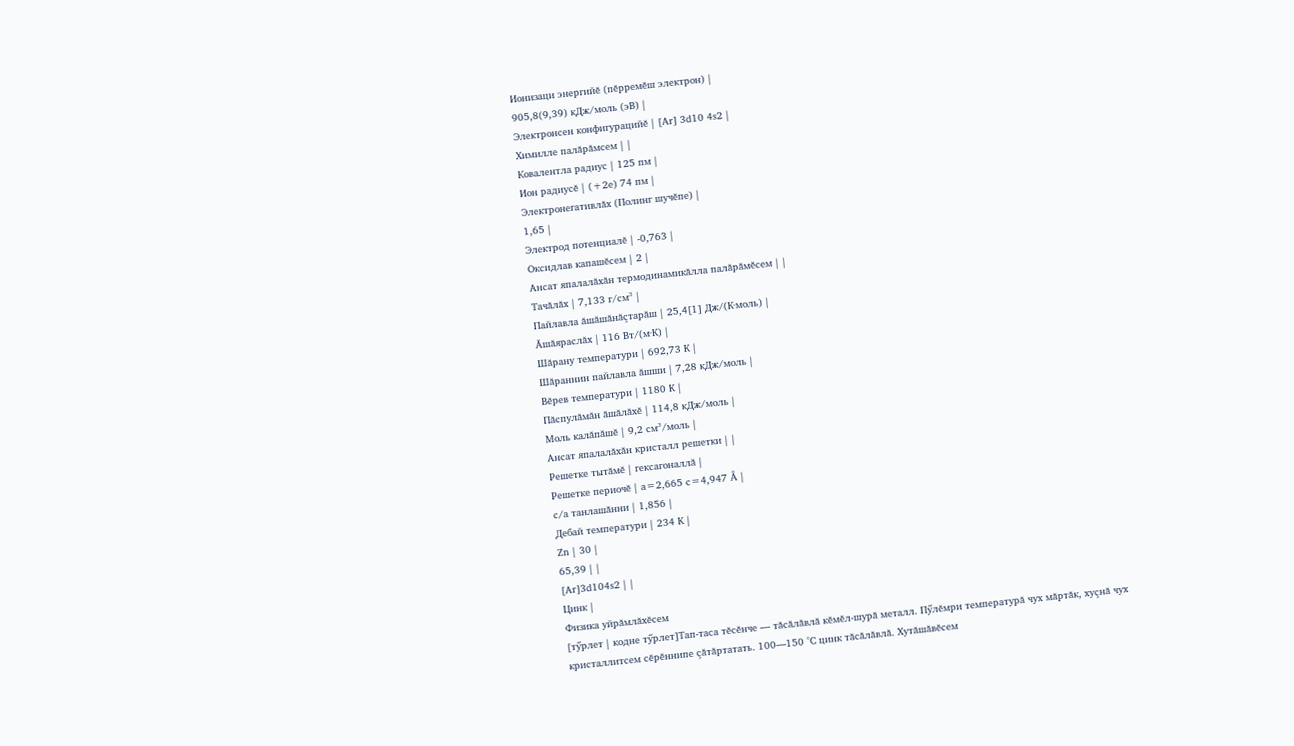Ионизаци энергийĕ (пĕрремĕш электрон) |
905,8(9,39) кДж/моль (эВ) |
Электронсен конфигурацийĕ | [Ar] 3d10 4s2 |
Химилле палăрăмсем | |
Ковалентла радиус | 125 пм |
Ион радиусĕ | (+2e) 74 пм |
Электронегативлăх (Полинг шучĕпе) |
1,65 |
Электрод потенциалĕ | -0,763 |
Оксидлав капашĕсем | 2 |
Ансат япалалăхăн термодинамикăлла палăрăмĕсем | |
Тачăлăх | 7,133 г/см³ |
Пайлавла ăшăшăнăçтарăш | 25,4[1] Дж/(K·моль) |
Ăшăяраслăх | 116 Вт/(м·K) |
Шăрану температури | 692,73 K |
Шăраннин пайлавла ăшши | 7,28 кДж/моль |
Вĕрев температури | 1180 K |
Пăспулăмăн ăшăлăхĕ | 114,8 кДж/моль |
Моль калăпăшĕ | 9,2 см³/моль |
Ансат япалалăхăн кристалл решетки | |
Решетке тытăмĕ | гексагоналлă |
Решетке периочĕ | a=2,665 c=4,947 Å |
c/a танлашăнни | 1,856 |
Дебай температури | 234 K |
Zn | 30 |
65,39 | |
[Ar]3d104s2 | |
Цинк |
Физика уйрăмлăхĕсем
[тӳрлет | кодне тӳрлет]Тап-таса тĕсĕнче — тăсăлăвлă кĕмĕл-шурă металл. Пӳлĕмри температурă чух мăртăк, хуçнă чух кристаллитсем сĕрĕннипе çăтăртатать. 100—150 °C цинк тăсăлăвлă. Хутăшăвĕсем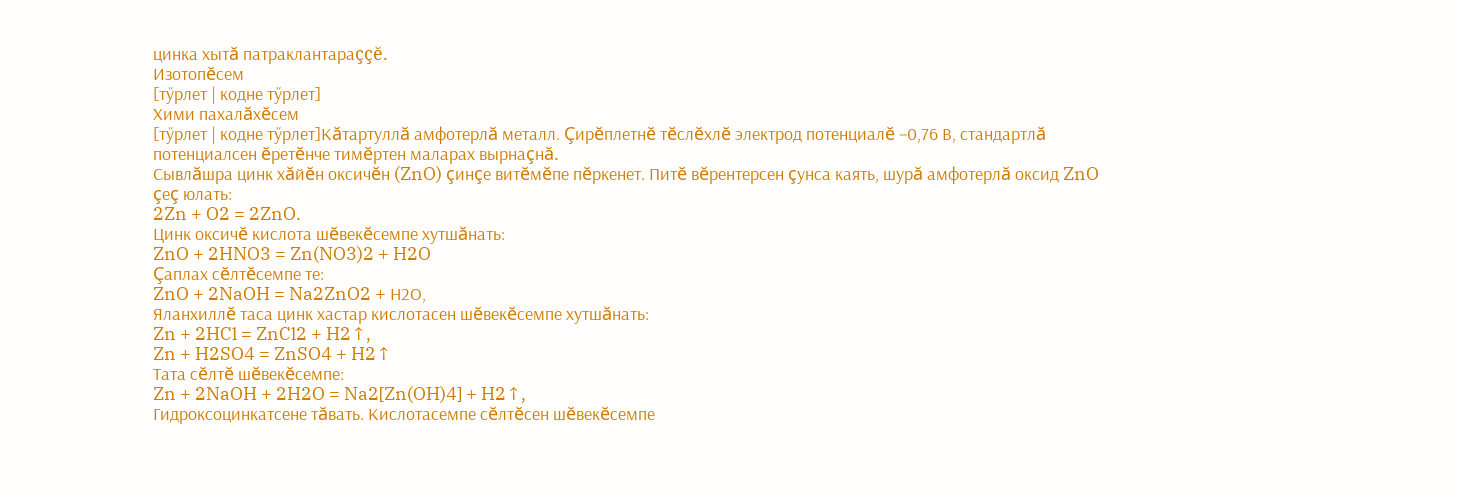цинка хытă патраклантараççĕ.
Изотопĕсем
[тӳрлет | кодне тӳрлет]
Хими пахалăхĕсем
[тӳрлет | кодне тӳрлет]Кăтартуллă амфотерлă металл. Çирĕплетнĕ тĕслĕхлĕ электрод потенциалĕ −0,76 В, стандартлă потенциалсен ĕретĕнче тимĕртен маларах вырнаçнă.
Сывлăшра цинк хăйĕн оксичĕн (ZnO) çинçе витĕмĕпе пĕркенет. Питĕ вĕрентерсен çунса каять, шурă амфотерлă оксид ZnO çеç юлать:
2Zn + O2 = 2ZnO.
Цинк оксичĕ кислота шĕвекĕсемпе хутшăнать:
ZnO + 2HNO3 = Zn(NO3)2 + H2O
Çаплах сĕлтĕсемпе те:
ZnO + 2NaOH = Na2ZnO2 + Н2О,
Яланхиллĕ таса цинк хастар кислотасен шĕвекĕсемпе хутшăнать:
Zn + 2HCl = ZnCl2 + H2↑,
Zn + H2SO4 = ZnSO4 + H2↑
Тата сĕлтĕ шĕвекĕсемпе:
Zn + 2NaOH + 2H2O = Na2[Zn(OH)4] + H2↑,
Гидроксоцинкатсене тăвать. Кислотасемпе сĕлтĕсен шĕвекĕсемпе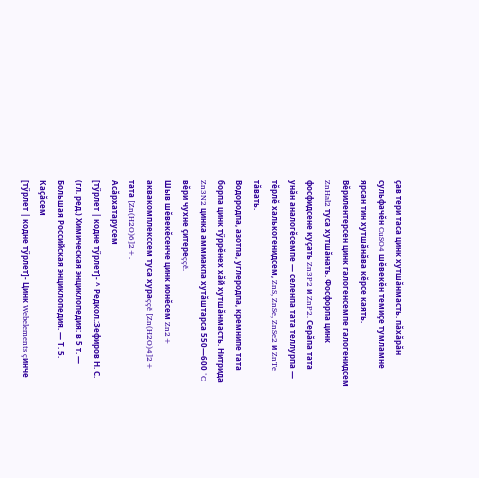çав тери таса цинк хутшăнмасть. пăхăрăн сульфачĕн CuSO4 шĕвекĕн темиçе тумламне ярсан тин хутшăнăва кĕрсе каять.
Вĕрилентерсен цинк галогенсемпе галогенидсем ZnHal2 туса хутшăнать. Фосфорпа цинк фосфидсене куçать Zn3P2 и ZnP2. Серăпа тата унăн аналогĕсемпе — селенпа тата теллурпа — тĕрлĕ халькогенидсем, ZnS, ZnSe, ZnSe2 и ZnTe тăвать.
Водородпа, азотпа, углеродпа, кремнипе тата борпа цинк тӳррĕнех хăй хутшăнмасть. Нитрида Zn3N2 цинка аммиакпа хутăштарса 550—600 °C вĕри чухне çитереççĕ.
Шыв шĕвекĕсенче цинк ионĕсем Zn2+ аквакомплекссем туса хураççĕ [Zn(H2O)4]2+ тата [Zn(H2O)6]2+.
Асăрхатарусем
[тӳрлет | кодне тӳрлет]- ^ Редкол.:Зефиров Н. С. (гл. ред.) Химическая энциклопедия: в 5 т. — Большая Российская энциклопедия. — Т. 5.
Каçăсем
[тӳрлет | кодне тӳрлет]- Цинк Webelements çинче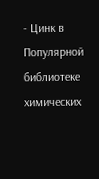- Цинк в Популярной библиотеке химических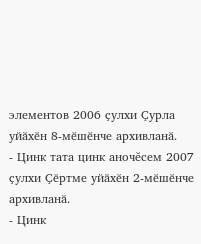элементов 2006 ҫулхи Ҫурла уйӑхӗн 8-мӗшӗнче архивланӑ.
- Цинк тата цинк аночĕсем 2007 ҫулхи Ҫӗртме уйӑхӗн 2-мӗшӗнче архивланӑ.
- Цинк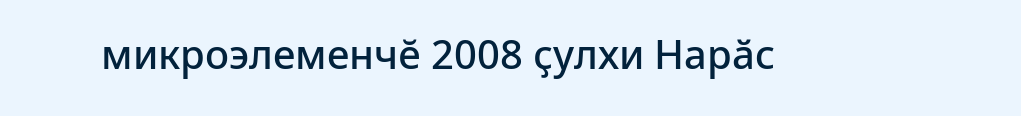микроэлеменчĕ 2008 ҫулхи Нарӑс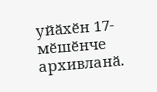уйӑхӗн 17-мӗшӗнче архивланӑ.